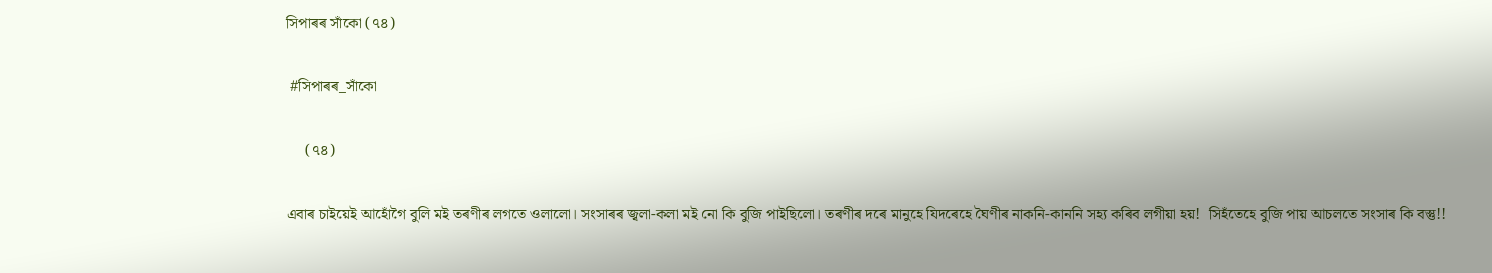সিপাৰৰ সাঁকো (৭৪)

 #সিপাৰৰ_সাঁকো

     (৭৪)

এবাৰ চাইয়েই আহোঁগৈ বুলি মই তৰণীৰ লগতে ওলালো। সংসাৰৰ জ্বলা-কলা মই নো কি বুজি পাইছিলো। তৰণীৰ দৰে মানুহে যিদৰেহে ঘৈণীৰ নাকনি-কাননি সহ্য কৰিব লগীয়া হয়!  সিহঁতেহে বুজি পায় আচলতে সংসাৰ কি বস্তু!!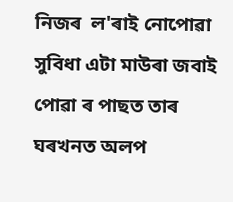নিজৰ  ল'ৰাই নোপোৱা সুবিধা এটা মাউৰা জবাই পোৱা ৰ পাছত তাৰ ঘৰখনত অলপ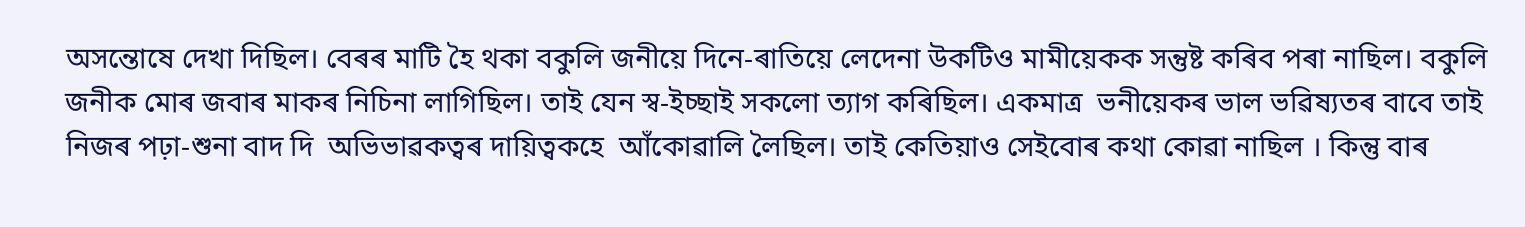অসন্তোষে দেখা দিছিল। বেৰৰ মাটি হৈ থকা বকুলি জনীয়ে দিনে-ৰাতিয়ে লেদেনা উকটিও মামীয়েকক সন্তুষ্ট কৰিব পৰা নাছিল। বকুলি জনীক মোৰ জবাৰ মাকৰ নিচিনা লাগিছিল। তাই যেন স্ব-ইচ্ছাই সকলো ত্যাগ কৰিছিল। একমাত্ৰ  ভনীয়েকৰ ভাল ভৱিষ্যতৰ বাবে তাই নিজৰ পঢ়া-শুনা বাদ দি  অভিভাৱকত্বৰ দায়িত্বকহে  আঁকোৱালি লৈছিল। তাই কেতিয়াও সেইবোৰ কথা কোৱা নাছিল । কিন্তু বাৰ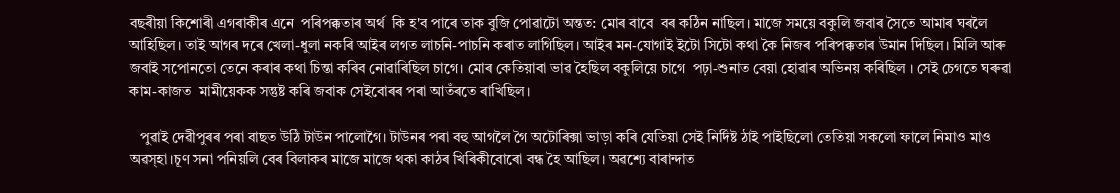বছৰীয়া কিশোৰী এগৰাকীৰ এনে  পৰিপক্কতাৰ অৰ্থ  কি হ'ব পাৰে তাক বুজি পোৱাটো অন্তত: মোৰ বাবে  বৰ কঠিন নাছিল। মাজে সময়ে বকুলি জবাৰ সৈতে আমাৰ ঘৰলৈ আহিছিল। তাই আগৰ দৰে খেলা-ধুলা নকৰি আইৰ লগত লাচনি-পাচনি কৰাত লাগিছিল। আইৰ মন-যোগাই ইটো সিটো কথা কৈ নিজৰ পৰিপক্কতাৰ উমান দিছিল। মিলি আৰু জবাই সপোনতো তেনে কৰাৰ কথা চিন্তা কৰিব নোৱাৰিছিল চাগে। মোৰ কেতিয়াবা ভাৱ হৈছিল বকুলিয়ে চাগে  পঢ়া-শুনাত বেয়া হোৱাৰ অভিনয় কৰিছিল । সেই চেগতে ঘৰুৱা কাম-কাজত  মামীয়েকক সন্তুষ্ট কৰি জবাক সেইবোৰৰ পৰা আতঁৰতে ৰাখিছিল।

   পুৱাই দেৱীপুৰৰ পৰা বাছত উঠি টাউন পালোগৈ। টাউনৰ পৰা বহু আগলৈ গৈ অটোৰিক্সা ভাড়া কৰি যেতিয়া সেই নিৰ্দিষ্ট ঠাই পাইছিলো তেতিয়া সকলো ফালে নিমাও মাও অৱস্হা।চূণ সনা পনিয়লি বেৰ বিলাকৰ মাজে মাজে থকা কাঠৰ খিৰিকীবোৰো বন্ধ হৈ আছিল। অৱশ্যে বাৰান্দাত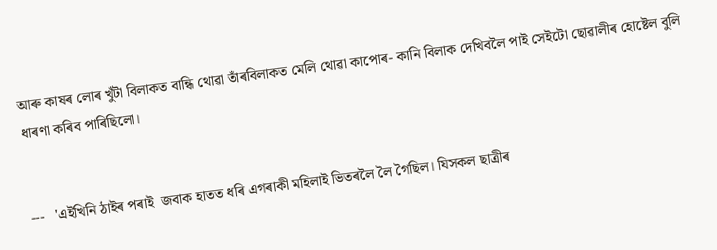আৰু কাষৰ লোৰ খুঁটা বিলাকত বান্ধি থোৱা তাঁৰবিলাকত মেলি থোৱা কাপোৰ- কানি বিলাক দেখিবলৈ পাই সেইটো ছোৱালীৰ হোষ্টেল বুলি ধাৰণা কৰিব পাৰিছিলো।


---   'এইখিনি ঠাইৰ পৰাই  জবাক হাতত ধৰি এগৰাকী মহিলাই ভিতৰলৈ লৈ গৈছিল। যিসকল ছাত্ৰীৰ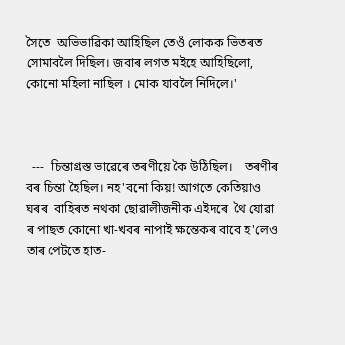সৈতে  অভিভাৱিকা আহিছিল তেওঁ লোকক ভিতৰত সোমাবলৈ দিছিল। জবাৰ লগত মইহে আহিছিলো, কোনো মহিলা নাছিল । মোক যাবলৈ নিদিলে।'



  ---  চিন্তাগ্ৰস্ত ভাৱেৰে তৰণীয়ে কৈ উঠিছিল।    তৰণীৰ বৰ চিন্তা হৈছিল। নহ'বনো কিয়! আগতে কেতিয়াও ঘৰৰ  বাহিৰত নথকা ছোৱালীজনীক এইদৰে  থৈ যোৱা ৰ পাছত কোনো খা-খবৰ নাপাই ক্ষন্তেকৰ বাবে হ'লেও তাৰ পেটতে হাত-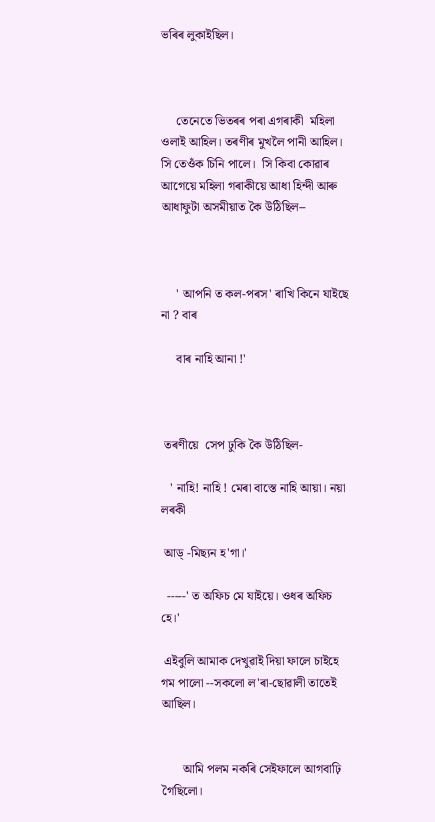ভৰিৰ লুকাইছিল।



     তেনেতে ভিতৰৰ পৰা এগৰাকী  মহিলা ওলাই আহিল। তৰণীৰ মুখলৈ পানী আহিল। সি তেওঁক চিনি পালে।  সি কিবা কোৱাৰ আগেয়ে মহিলা গৰাকীয়ে আধা হিন্দী আৰু আধাফুটা অসমীয়াত কৈ উঠিছিল--



     ' আপনি ত কল-পৰস' ৰাখি কিনে যাইছে না ? বাৰ

     বাৰ নাহি আনা !'



 তৰণীয়ে  সেপ ঢুকি কৈ উঠিছিল-

   ' নাহি! নাহি ! মেৰা বাস্তে নাহি আয়া। নয়া লৰকী

 আড্ -মিছ্যন হ'গা।'

  -----' ত অফিচ মে যাইয়ে। ওধৰ অফিচ হে।'

 এইবুলি আমাক দেখুৱাই দিয়া ফালে চাইহে গম পালো --সকলো ল'ৰা-ছোৱালী তাতেই আছিল।


       আমি পলম নকৰি সেইফালে আগবাঢ়ি গৈছিলো।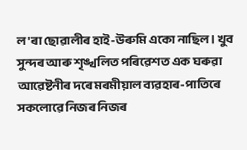ল'ৰা ছোৱালীৰ হাই-উৰুমি একো নাছিল। খুব সুন্দৰ আৰু শৃঙ্খলিত পৰিৱেশত এক ঘৰুৱা আৱেষ্টনীৰ দৰে মৰমীয়াল ব্যৱহাৰ-পাতিৰে  সকলোৱে নিজৰ নিজৰ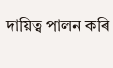দায়িত্ব পালন কৰি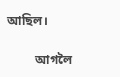আছিল।

         আগলৈ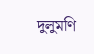দুলুমণি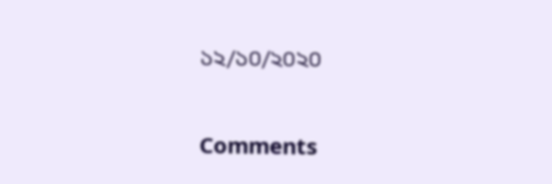১২/১০/২০২০

Comments